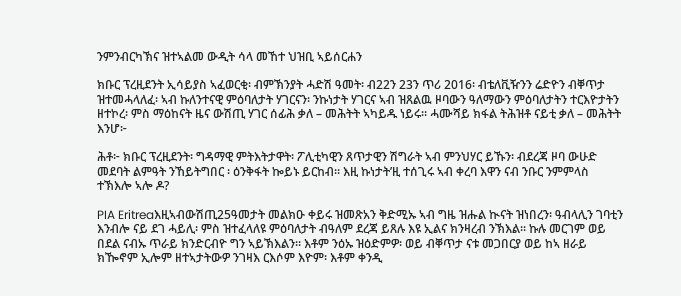ንምንብርካኽና ዝተኣልመ ውዲት ሳላ መኸተ ህዝቢ ኣይሰርሐን

ክቡር ፕረዚደንት ኢሳይያስ ኣፈወርቂ፡ ብምኽንያት ሓድሽ ዓመት፡ ብ22ን 23ን ጥሪ 2016፡ ብቴለቪዥንን ሬድዮን ብቐጥታ ዝተመሓላለፈ፡ ኣብ ኩለንተናዊ ምዕባለታት ሃገርናን፡ ንኩነታት ሃገርና ኣብ ዝጸልዉ ዞባውን ዓለማውን ምዕባለታትን ተርእዮታትን ዘተኮረ፡ ምስ ማዕከናት ዜና ውሽጢ ሃገር ሰፊሕ ቃለ – መሕትት ኣካይዱ ነይሩ። ሓሙሻይ ክፋል ትሕዝቶ ናይቲ ቃለ – መሕትት እንሆ፦

ሕቶ፦ ክቡር ፕረዚደንት፡ ግዳማዊ ምትእትታዋት፡ ፖሊቲካዊን ጸጥታዊን ሽግራት ኣብ ምንህሃር ይኹን፡ ብደረጃ ዞባ ውሁድ መደባት ልምዓት ንኸይትግበር ፡ ዕንቅፋት ኰይኑ ይርከብ። እዚ ኩነታት’ዚ ተሰጊሩ ኣብ ቀረባ እዋን ናብ ንቡር ንምምላስ ተኽእሎ ኣሎ ዶ?

PIA Eritreaእዚኣብውሽጢ25ዓመታት መልክዑ ቀይሩ ዝመጽአን ቅድሚኡ ኣብ ግዜ ዝሑል ኲናት ዝነበረን፡ ዓብላሊን ገባቲን እንብሎ ናይ ደገ ሓይሊ፡ ምስ ዝተፈላለዩ ምዕባለታት ብዓለም ደረጃ ይጸሉ እዩ ኢልና ክንዛረብ ንኽእል። ኩሉ መርገም ወይ በደል ናብኡ ጥራይ ክንድርብዮ ግን ኣይኽእልን። እቶም ንዕኡ ዝዕድምዎ፡ ወይ ብቐጥታ ናቱ መጋበርያ ወይ ከኣ ዘራይ ክዀኖም ኢሎም ዘተኣታትውዎ ንገዛእ ርእሶም እዮም፡ እቶም ቀንዲ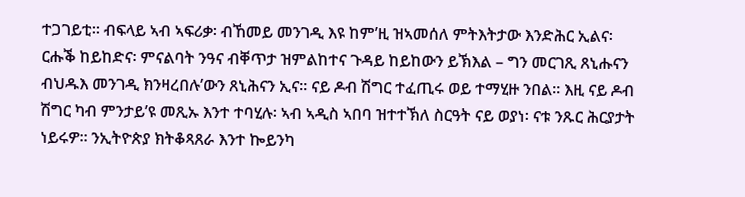ተጋገይቲ። ብፍላይ ኣብ ኣፍሪቃ፡ ብኸመይ መንገዲ እዩ ከም’ዚ ዝኣመሰለ ምትእትታው እንድሕር ኢልና፡ ርሑቕ ከይከድና፡ ምናልባት ንዓና ብቐጥታ ዝምልከተና ጉዳይ ከይከውን ይኽእል – ግን መርገጺ ጸኒሑናን ብህዱእ መንገዲ ክንዛረበሉ’ውን ጸኒሕናን ኢና። ናይ ዶብ ሽግር ተፈጢሩ ወይ ተማሂዙ ንበል። እዚ ናይ ዶብ ሽግር ካብ ምንታይ’ዩ መጺኡ እንተ ተባሂሉ፡ ኣብ ኣዲስ ኣበባ ዝተተኽለ ስርዓት ናይ ወያነ፡ ናቱ ንጹር ሕርያታት ነይሩዎ። ንኢትዮጵያ ክትቆጻጸራ እንተ ኰይንካ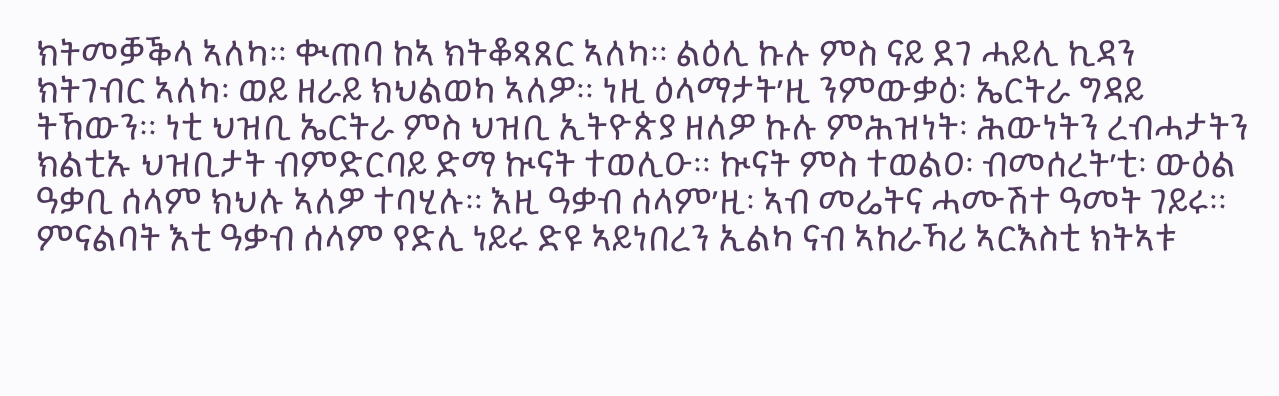ክትመቓቕላ ኣለካ። ቊጠባ ከኣ ክትቆጻጸር ኣለካ። ልዕሊ ኩሉ ምስ ናይ ደገ ሓይሊ ኪዳን ክትገብር ኣለካ፡ ወይ ዘራይ ክህልወካ ኣለዎ። ነዚ ዕላማታት’ዚ ንምውቃዕ፡ ኤርትራ ግዳይ ትኸውን። ነቲ ህዝቢ ኤርትራ ምስ ህዝቢ ኢትዮጵያ ዘለዎ ኩሉ ምሕዝነት፡ ሕውነትን ረብሓታትን ክልቲኡ ህዝቢታት ብምድርባይ ድማ ኲናት ተወሊዑ። ኲናት ምስ ተወልዐ፡ ብመሰረት’ቲ፡ ውዕል ዓቃቢ ሰላም ክህሉ ኣለዎ ተባሂሉ። እዚ ዓቃብ ሰላም’ዚ፡ ኣብ መሬትና ሓሙሽተ ዓመት ገይሩ። ምናልባት እቲ ዓቃብ ሰላም የድሊ ነይሩ ድዩ ኣይነበረን ኢልካ ናብ ኣከራኻሪ ኣርእስቲ ክትኣቱ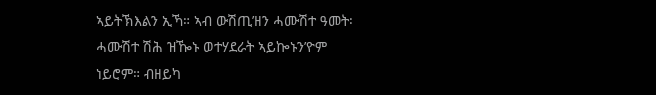ኣይትኽእልን ኢኻ። ኣብ ውሽጢ’ዘን ሓሙሽተ ዓመት፡ ሓሙሽተ ሽሕ ዝዀኑ ወተሃደራት ኣይኰኑን’ዮም ነይሮም። ብዘይካ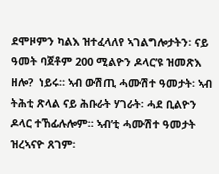ደሞዞምን ካልእ ዝተፈላለየ ኣገልግሎታትን፡ ናይ ዓመት ባጀቶም 200 ሚልዮን ዶላር’ዩ ዝመጽእ ዘሎ?  ነይሩ። ኣብ ውሽጢ ሓሙሽተ ዓመታት፡ ኣብ ትሕቲ ጽላል ናይ ሕቡራት ሃገራት፡ ሓደ ቢልዮን ዶላር ተኸፊሉሎም። ኣብ’ቲ ሓሙሽተ ዓመታት ዝረኣናዮ ጸገም፡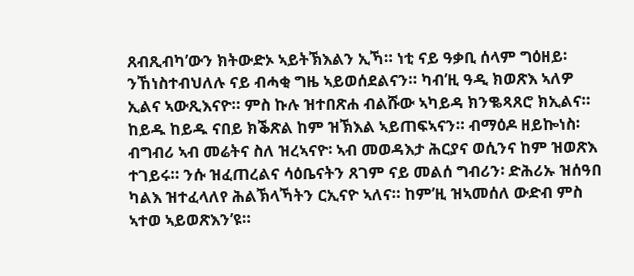ጸብጺብካ’ውን ክትውድኦ ኣይትኽእልን ኢኻ። ነቲ ናይ ዓቃቢ ሰላም ግዕዘይ፡ ንኸነስተብህለሉ ናይ ብሓቂ ግዜ ኣይወሰደልናን። ካብ’ዚ ዓዲ ክወጽእ ኣለዎ ኢልና ኣውጺእናዮ። ምስ ኩሉ ዝተበጽሐ ብልሹው ኣካይዳ ክንቈጻጸሮ ክኢልና። ከይዱ ከይዱ ናበይ ክቕጽል ከም ዝኽእል ኣይጠፍኣናን። ብማዕዶ ዘይኰነስ፡ ብግብሪ ኣብ መሬትና ስለ ዝረኣናዮ፡ ኣብ መወዳእታ ሕርያና ወሲንና ከም ዝወጽእ ተገይሩ። ንሱ ዝፈጠረልና ሳዕቤናትን ጸገም ናይ መልሰ ግብሪን፡ ድሕሪኡ ዝሰዓበ ካልእ ዝተፈላለየ ሕልኽላኻትን ርኢናዮ ኣለና። ከም’ዚ ዝኣመሰለ ውድብ ምስ ኣተወ ኣይወጽእን’ዩ።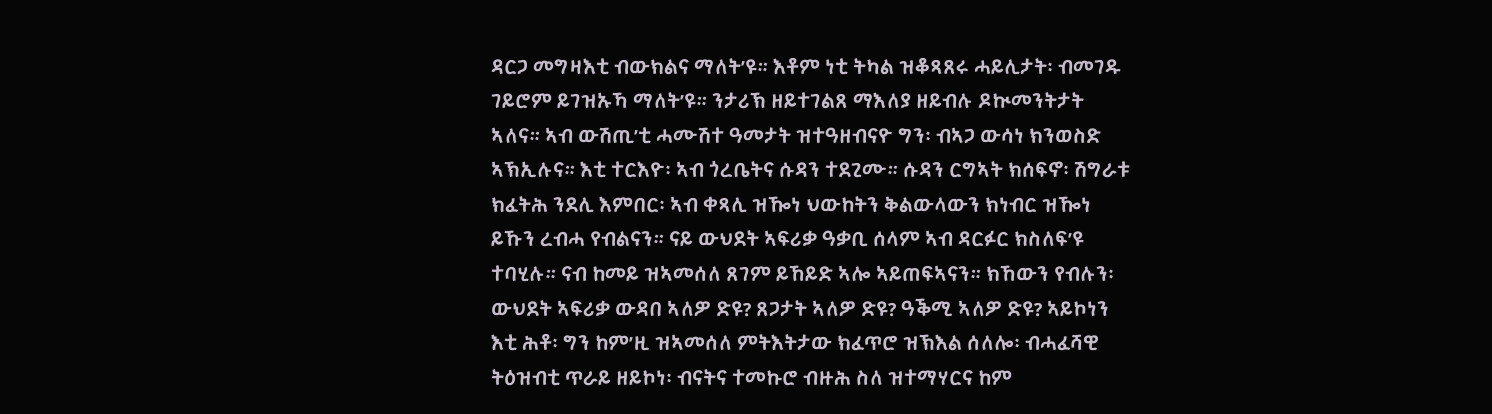ዳርጋ መግዛእቲ ብውክልና ማለት’ዩ። እቶም ነቲ ትካል ዝቆጻጸሩ ሓይሊታት፡ ብመገዱ ገይሮም ይገዝኡኻ ማለት’ዩ። ንታሪኽ ዘይተገልጸ ማእለያ ዘይብሉ ዶኲመንትታት ኣለና። ኣብ ውሽጢ’ቲ ሓሙሽተ ዓመታት ዝተዓዘብናዮ ግን፡ ብኣጋ ውሳነ ክንወስድ ኣኽኢሉና። እቲ ተርእዮ፡ ኣብ ጎረቤትና ሱዳን ተደጊሙ። ሱዳን ርግኣት ክሰፍኖ፡ ሽግራቱ ክፈትሕ ንደሊ እምበር፡ ኣብ ቀጻሊ ዝዀነ ህውከትን ቅልውላውን ክነብር ዝዀነ ይኹን ረብሓ የብልናን። ናይ ውህደት ኣፍሪቃ ዓቃቢ ሰላም ኣብ ዳርፉር ክስለፍ’ዩ ተባሂሉ። ናብ ከመይ ዝኣመሰለ ጸገም ይኸይድ ኣሎ ኣይጠፍኣናን። ክኸውን የብሉን፡ ውህደት ኣፍሪቃ ውዳበ ኣለዎ ድዩ? ጸጋታት ኣለዎ ድዩ? ዓቕሚ ኣለዎ ድዩ? ኣይኮነን እቲ ሕቶ፡ ግን ከም’ዚ ዝኣመሰለ ምትእትታው ክፈጥሮ ዝኽእል ሰለሎ፡ ብሓፈሻዊ ትዕዝብቲ ጥራይ ዘይኮነ፡ ብናትና ተመኩሮ ብዙሕ ስለ ዝተማሃርና ከም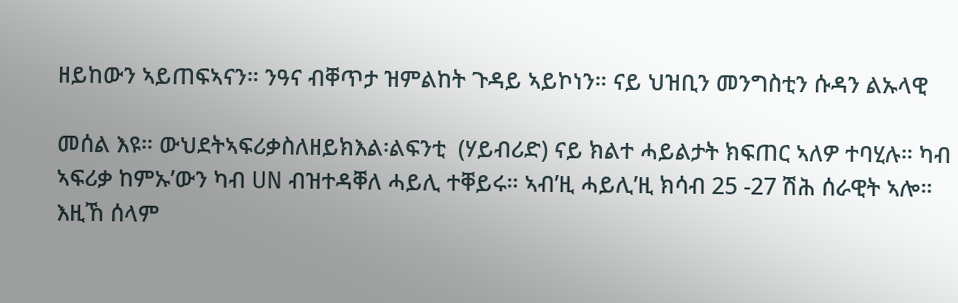ዘይከውን ኣይጠፍኣናን። ንዓና ብቐጥታ ዝምልከት ጉዳይ ኣይኮነን። ናይ ህዝቢን መንግስቲን ሱዳን ልኡላዊ

መሰል እዩ። ውህደትኣፍሪቃስለዘይክእል፡ልፍንቲ  (ሃይብሪድ) ናይ ክልተ ሓይልታት ክፍጠር ኣለዎ ተባሂሉ። ካብ ኣፍሪቃ ከምኡ’ውን ካብ UN ብዝተዳቐለ ሓይሊ ተቐይሩ። ኣብ’ዚ ሓይሊ’ዚ ክሳብ 25 -27 ሽሕ ሰራዊት ኣሎ። እዚኸ ሰላም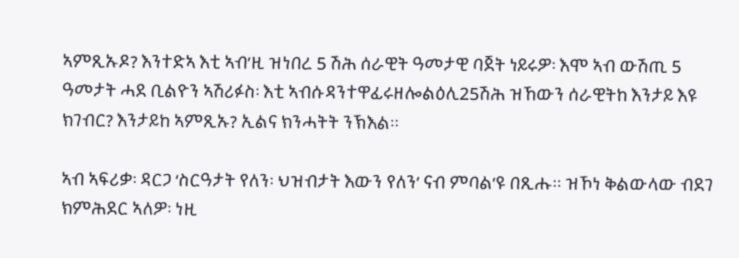ኣምጺኡዶ? እንተድኣ እቲ ኣብ’ዚ ዝነበረ 5 ሽሕ ሰራዊት ዓመታዊ ባጀት ነይሩዎ፡ እሞ ኣብ ውሽጢ 5 ዓመታት ሓደ ቢልዮን ኣሽሪፉስ፡ እቲ ኣብሱዳንተዋፊሩዘሎልዕሊ25ሽሕ ዝኸውን ሰራዊትከ እንታይ እዩ ክገብር? እንታይከ ኣምጺኡ? ኢልና ክንሓትት ንኽእል።

ኣብ ኣፍሪቃ፡ ዳርጋ ‘ስርዓታት የለን፡ ህዝብታት እውን የለን’ ናብ ምባል’ዩ በጺሑ። ዝኾነ ቅልውላው ብደገ ክምሕደር ኣለዎ፡ ነዚ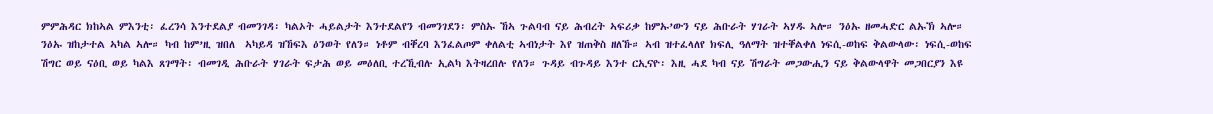ምምሕዳር ክከኣል ምእንቲ፡ ፈረንሳ እንተደልያ ብመንገዳ፡ ካልኦት ሓይልታት እንተደልየን ብመንገደን፡ ምስኡ ኸኣ ጉልባብ ናይ ሕብረት ኣፍሪቃ ከምኡ’ውን ናይ ሕቡራት ሃገራት ኣሃዱ ኣሎ። ንዕኡ ዘመሓድር ልኡኽ ኣሎ። ንዕኡ ዝከታተል ኣካል ኣሎ። ካብ ከም’ዚ ዝበለ  ኣካይዳ ዝኸፍእ ዕንወት የለን። ነቶም ብቐረባ እንፈልጦም ቀለልቲ ኣብነታት እየ ዝጠቅስ ዘለኹ። ኣብ ዝተፈላለየ ክፍሊ ዓለማት ዝተቐልቀለ ነፍሲ-ወከፍ ቅልውላው፡ ነፍሲ-ወከፍ ሽግር ወይ ናዕቢ ወይ ካልእ ጸገማት፡ ብመገዲ ሕቡራት ሃገራት ፍታሕ ወይ መዕለቢ ተረኺብሉ ኢልካ እትዛረበሉ የለን። ጉዳይ ብጉዳይ እንተ ርኢናዮ፡ እዚ ሓደ ካብ ናይ ሽግራት መጋውሒን ናይ ቅልውላዋት መጋበርያን እዩ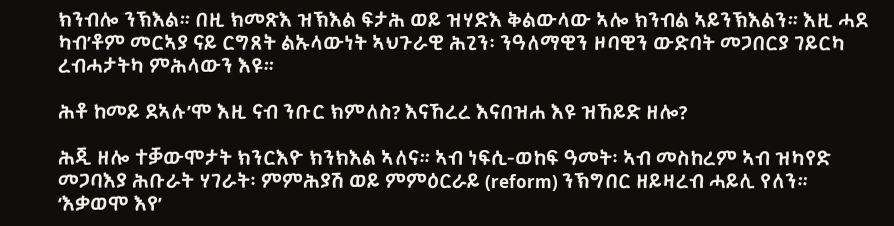ክንብሎ ንኽእል። በዚ ክመጽእ ዝኽእል ፍታሕ ወይ ዝሃድእ ቅልውላው ኣሎ ክንብል ኣይንኽእልን። እዚ ሓደ ካብ’ቶም መርኣያ ናይ ርግጸት ልኡላውነት ኣህጉራዊ ሕጊን፡ ንዓለማዊን ዞባዊን ውድባት መጋበርያ ገይርካ ረብሓታትካ ምሕላውን እዩ።

ሕቶ ከመይ ደኣሉ’ሞ እዚ ናብ ንቡር ክምለስ? እናኸረረ እናበዝሐ እዩ ዝኸይድ ዘሎ?

ሕጂ ዘሎ ተቓውሞታት ክንርእዮ ክንክእል ኣለና። ኣብ ነፍሲ-ወከፍ ዓመት፡ ኣብ መስከረም ኣብ ዝካየድ መጋባእያ ሕቡራት ሃገራት፡ ምምሕያሽ ወይ ምምዕርራይ (reform) ንኽግበር ዘይዛረብ ሓይሊ የለን። ‘እቃወሞ እየ’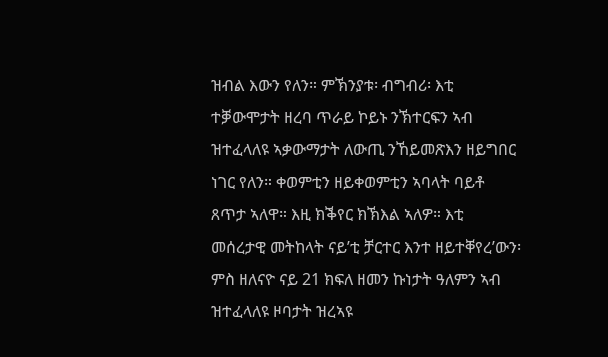ዝብል እውን የለን። ምኽንያቱ፡ ብግብሪ፡ እቲ ተቓውሞታት ዘረባ ጥራይ ኮይኑ ንኽተርፍን ኣብ ዝተፈላለዩ ኣቃውማታት ለውጢ ንኸይመጽእን ዘይግበር ነገር የለን። ቀወምቲን ዘይቀወምቲን ኣባላት ባይቶ ጸጥታ ኣለዋ። እዚ ክቕየር ክኽእል ኣለዎ። እቲ መሰረታዊ መትከላት ናይ’ቲ ቻርተር እንተ ዘይተቐየረ’ውን፡ ምስ ዘለናዮ ናይ 21 ክፍለ ዘመን ኩነታት ዓለምን ኣብ ዝተፈላለዩ ዞባታት ዝረኣዩ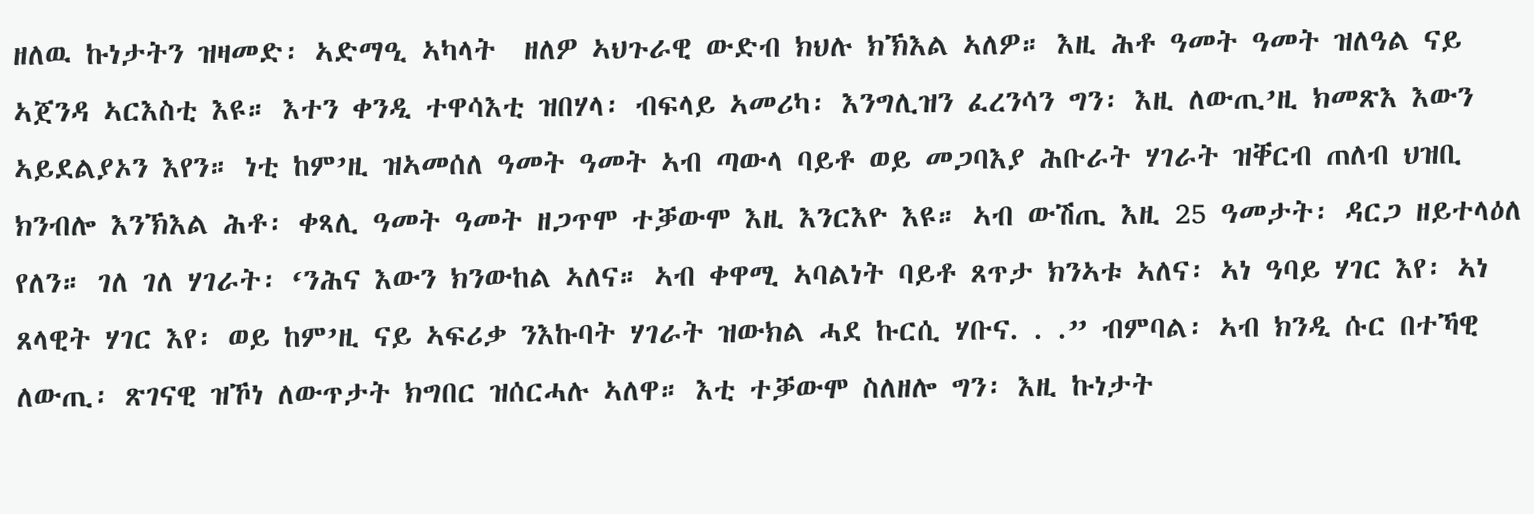ዘለዉ ኩነታትን ዝዛመድ፡ ኣድማዒ ኣካላት  ዘለዎ ኣህጉራዊ ውድብ ክህሉ ክኽእል ኣለዎ። እዚ ሕቶ ዓመት ዓመት ዝለዓል ናይ ኣጀንዳ ኣርእስቲ እዩ። እተን ቀንዲ ተዋሳእቲ ዝበሃላ፡ ብፍላይ ኣመሪካ፡ እንግሊዝን ፈረንሳን ግን፡ እዚ ለውጢ’ዚ ክመጽእ እውን ኣይደልያኦን እየን። ነቲ ከም’ዚ ዝኣመሰለ ዓመት ዓመት ኣብ ጣውላ ባይቶ ወይ መጋባእያ ሕቡራት ሃገራት ዝቐርብ ጠለብ ህዝቢ ክንብሎ እንኽእል ሕቶ፡ ቀጻሊ ዓመት ዓመት ዘጋጥሞ ተቓውሞ እዚ እንርእዮ እዩ። ኣብ ውሽጢ እዚ 25 ዓመታት፡ ዳርጋ ዘይተላዕለ የለን። ገለ ገለ ሃገራት፡ ‘ንሕና እውን ክንውከል ኣለና። ኣብ ቀዋሚ ኣባልነት ባይቶ ጸጥታ ክንኣቱ ኣለና፡ ኣነ ዓባይ ሃገር እየ፡ ኣነ ጸላዊት ሃገር እየ፡ ወይ ከም’ዚ ናይ ኣፍሪቃ ንእኩባት ሃገራት ዝውክል ሓደ ኩርሲ ሃቡና. . .” ብምባል፡ ኣብ ክንዲ ሱር በተኻዊ ለውጢ፡ ጽገናዊ ዝኾነ ለውጥታት ክግበር ዝሰርሓሉ ኣለዋ። እቲ ተቓውሞ ስለዘሎ ግን፡ እዚ ኩነታት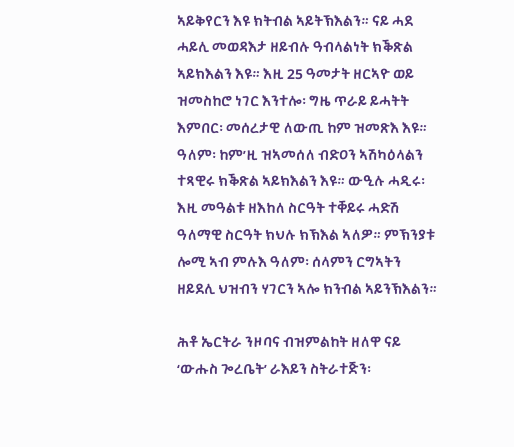ኣይቅየርን እዩ ክትብል ኣይትኽእልን። ናይ ሓደ ሓይሊ መወዳእታ ዘይብሉ ዓብላልነት ክቕጽል ኣይክእልን እዩ። እዚ 25 ዓመታት ዘርኣዮ ወይ ዝመስከሮ ነገር እንተሎ፡ ግዜ ጥራይ ይሓትት እምበር፡ መሰረታዊ ለውጢ ከም ዝመጽእ እዩ። ዓለም፡ ከም’ዚ ዝኣመሰለ ብድዐን ኣሽካዕላልን ተጻዊሩ ክቕጽል ኣይክእልን እዩ። ውዒሉ ሓዲሩ፡ እዚ መዓልቱ ዘእከለ ስርዓት ተቐይሩ ሓድሽ ዓለማዊ ስርዓት ክህሉ ክኽእል ኣለዎ። ምኽንያቱ ሎሚ ኣብ ምሉእ ዓለም፡ ሰላምን ርግኣትን ዘይደሊ ህዝብን ሃገርን ኣሎ ክንብል ኣይንኽእልን።

ሕቶ ኤርትራ ንዞባና ብዝምልከት ዘለዋ ናይ ‘ውሑስ ጐረቤት’ ራእይን ስትራተጅን፡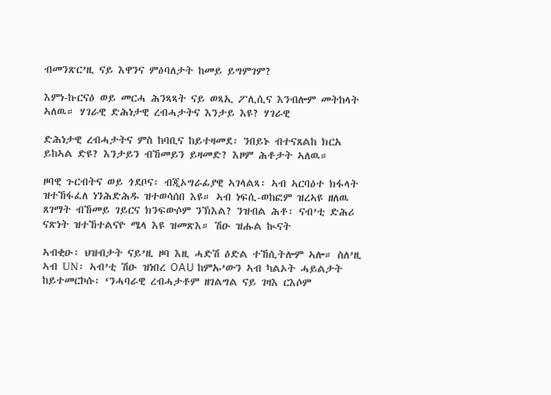ብመንጽር’ዚ ናይ እዋንና ምዕባለታት ከመይ ይግምገም?

እምነ-ኩርናዕ ወይ መርሓ ሕንጻጻት ናይ ወጻኢ ፖሊሲና እንብሎም መትከላት ኣለዉ። ሃገራዊ ድሕነታዊ ረብሓታትና እንታይ እዩ? ሃገራዊ

ድሕነታዊ ረብሓታትና ምስ ከባቢና ከይተዛመደ፡ ንበይኑ ብተናጸልከ ክርአ ይከኣል ድዩ? እንታይን ብኸመይን ይዛመድ? እዞም ሕቶታት ኣለዉ።

ዞባዊ ጉርብትና ወይ ጎደቦና፡ ብጂኦግራፊያዊ ኣገላልጻ፡ ኣብ ኣርባዕተ ክፋላት ዝተኸፋፈለ ነንሕድሕዱ ዝተወሳሰበ እዩ። ኣብ ነፍሲ-ወከፎም ዝረኣዩ ዘለዉ ጸገማት ብኸመይ ገይርና ክንፍውሶም ንኽእል? ንዝብል ሕቶ፡ ናብ’ቲ ድሕሪ ናጽነት ዝተኸተልናዮ ሜላ እዩ ዝመጽእ። ሽዑ ዝሑል ኲናት

ኣብቂዑ፡ ህዝብታት ናይ’ዚ ዞባ እዚ ሓድሽ ዕድል ተኸሲትሎም ኣሎ። ስለ’ዚ ኣብ UN፡ ኣብ’ቲ ሽዑ ዝነበረ OAU ከምኡ’ውን ኣብ ካልኦት ሓይልታት ከይተመርኮሱ፡ ‘ንሓባራዊ ረብሓታቶም ዘገልግል ናይ ገዛእ ርእሶም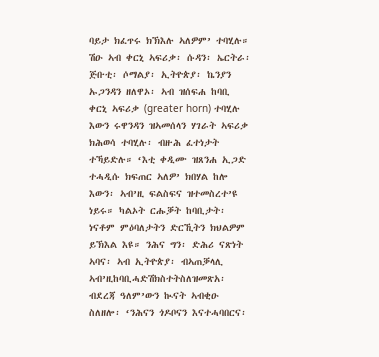ባይታ ክፈጥሩ ክኽእሉ ኣለዎም’ ተባሂሉ። ሽዑ ኣብ ቀርኒ ኣፍሪቃ፡ ሱዳን፡ ኤርትራ፡ ጅቡቲ፡ ሶማልያ፡ ኢትዮጵያ፡ ኬንያን ኡጋንዳን ዘለዋኦ፡ ኣብ ዝሰፍሐ ከባቢ ቀርኒ ኣፍሪቃ (greater horn) ተባሂሉ እውን ሩዋንዳን ዝኣመሰላን ሃገራት ኣፍሪቃ ክሕወሳ ተባሂሉ፡ ብዙሕ ፈተነታት ተኻይድሉ። ‘እቲ ቀዲሙ ዝጸንሐ ኢጋድ ተሓዲሱ ክፍጠር ኣለዎ’ ክበሃል ከሎ እውን፡ ኣብ’ዚ ፍልስፍና ዝተመስረተ’ዩ ነይሩ። ካልኦት ርሑቓት ከባቢታት፡ ነናቶም ምዕባለታትን ድርኺትን ክህልዎም ይኽእል እዩ። ንሕና ግን፡ ድሕሪ ናጽነት ኣባና፡ ኣብ ኢትዮጵያ፡ ብኣጠቓላሊ ኣብ’ዚከባቢሓድሽክስተትስለዝመጽአ፡ ብደረጃ ዓለም’ውን ኲናት ኣብቂዑ ስለዘሎ፡ ‘ንሕናን ጎዶቦናን እናተሓባበርና፡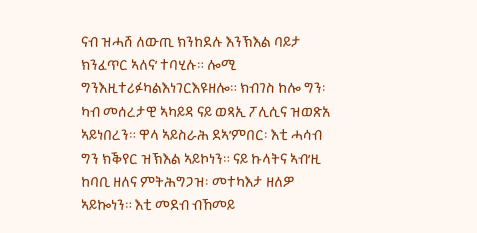ናብ ዝሓሸ ለውጢ ክንከደሉ እንኽእል ባይታ ክንፈጥር ኣለና’ ተባሂሉ። ሎሚ ግንእዚተሪፉካልእነገርእዩዘሎ። ክብገስ ከሎ ግን፡ ካብ መሰረታዊ ኣካይዳ ናይ ወጻኢ ፖሊሲና ዝወጽአ ኣይነበረን። ዋላ ኣይስራሕ ደኣ’ምበር፡ እቲ ሓሳብ ግን ክቕየር ዝኽእል ኣይኮነን። ናይ ኩላትና ኣብ’ዚ ከባቢ ዘለና ምትሕግጋዝ፡ መተካእታ ዘለዎ ኣይኰነን። እቲ መደብ ብኸመይ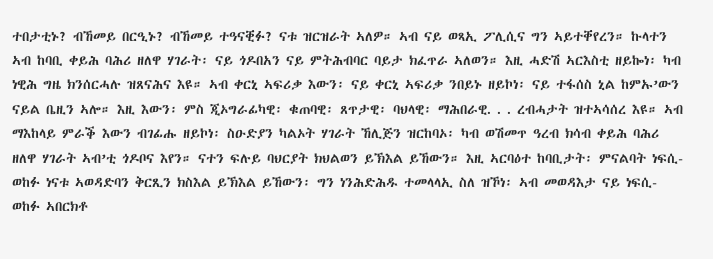ተበታቲኑ? ብኸመይ በርዒኑ? ብኸመይ ተዓናቒፉ? ናቱ ዝርዝራት ኣለዎ። ኣብ ናይ ወጻኢ ፖሊሲና ግን ኣይተቐየረን። ኩላተን ኣብ ከባቢ ቀይሕ ባሕሪ ዘለዋ ሃገራት፡ ናይ ጎዶበአን ናይ ምትሕብባር ባይታ ክፈጥራ ኣለወን። እዚ ሓድሽ ኣርእስቲ ዘይኰነ፡ ካብ ነዊሕ ግዜ ክንሰርሓሉ ዝጸናሕና እዩ። ኣብ ቀርኒ ኣፍሪቃ እውን፡ ናይ ቀርኒ ኣፍሪቃ ንበይኑ ዘይኮነ፡ ናይ ተፋሰስ ኒል ከምኡ’ውን ናይል ቤዚን ኣሎ። እዚ እውን፡ ምስ ጂኦግራፊካዊ፡ ቁጠባዊ፡ ጸጥታዊ፡ ባህላዊ፡ ማሕበራዊ. . . ረብሓታት ዝተኣሳሰረ እዩ። ኣብ ማእከላይ ምራቕ እውን ብገፊሑ ዘይኮነ፡ ስዑድያን ካልኦት ሃገራት ኸሊጅን ዝርከባኦ፡ ካብ ወሽመጥ ዓረብ ክሳብ ቀይሕ ባሕሪ ዘለዋ ሃገራት ኣብ’ቲ ጎዶቦና እየን። ናተን ፍሉይ ባህርያት ክህልወን ይኽእል ይኸውን። እዚ ኣርባዕተ ከባቢታት፡ ምናልባት ነፍሲ- ወከፉ ነናቱ ኣወዳድባን ቅርጺን ክስእል ይኽእል ይኸውን፡ ግን ነንሕድሕዱ ተመላላኢ ስለ ዝኾነ፡ ኣብ መወዳእታ ናይ ነፍሲ-ወከፉ ኣበርክቶ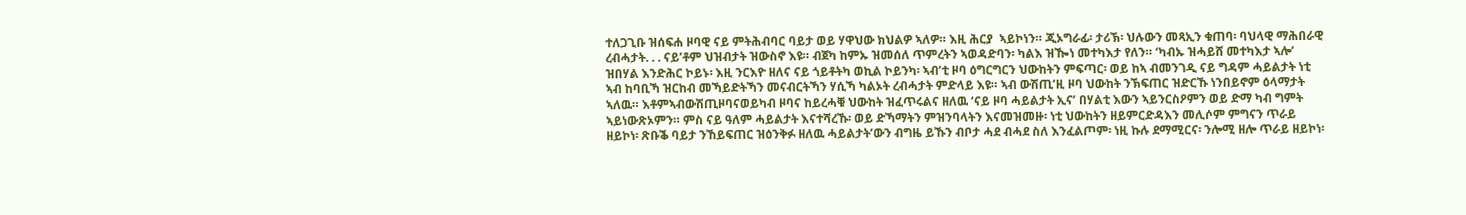ተለጋጊቡ ዝሰፍሐ ዞባዊ ናይ ምትሕብባር ባይታ ወይ ሃዋህው ክህልዎ ኣለዎ። እዚ ሕርያ  ኣይኮነን። ጂኦግራፊ፡ ታሪኽ፡ ህሉውን መጻኢን ቁጠባ፡ ባህላዊ ማሕበራዊ ረብሓታት. . . ናይ’ቶም ህዝብታት ዝውስኖ እዩ። ብጀካ ከምኡ ዝመሰለ ጥምረትን ኣወዳድባን፡ ካልእ ዝዀነ መተካእታ የለን። ‘ካብኡ ዝሓይሸ መተካእታ ኣሎ’ ዝበሃል እንድሕር ኮይኑ፡ እዚ ንርእዮ ዘለና ናይ ጎይቶትካ ወኪል ኮይንካ፡ ኣብ’ቲ ዞባ ዕግርግርን ህውከትን ምፍጣር፡ ወይ ከኣ ብመንገዲ ናይ ግዳም ሓይልታት ነቲ ኣብ ከባቢኻ ዝርከብ መኻይድትኻን መናብርትኻን ሃሲኻ ካልኦት ረብሓታት ምድላይ እዩ። ኣብ ውሽጢ’ዚ ዞባ ህውከት ንኽፍጠር ዝድርኹ ነንበይኖም ዕላማታት ኣለዉ። እቶምኣብውሽጢዞባናወይካብ ዞባና ከይረሓቑ ህውከት ዝፈጥሩልና ዘለዉ ‘ናይ ዞባ ሓይልታት ኢና’ በሃልቲ እውን ኣይንርስዖምን ወይ ድማ ካብ ግምት ኣይነውጽኦምን። ምስ ናይ ዓለም ሓይልታት እናተሻረኹ፡ ወይ ድኻማትን ምዝንባላትን እናመዝመዙ፡ ነቲ ህውከትን ዘይምርድዳእን መሊሶም ምግናን ጥራይ ዘይኮነ፡ ጽቡቕ ባይታ ንኸይፍጠር ዝዕንቅፉ ዘለዉ ሓይልታት’ውን ብግዜ ይኹን ብቦታ ሓደ ብሓደ ስለ እንፈልጦም፡ ነዚ ኩሉ ደማሚርና፡ ንሎሚ ዘሎ ጥራይ ዘይኮነ፡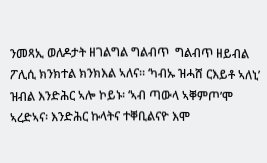ንመጻኢ ወለዶታት ዘገልግል ግልብጥ  ግልብጥ ዘይብል ፖሊሲ ክንክተል ክንክእል ኣለና። ‘ካብኡ ዝሓሸ ርእይቶ ኣለኒ’ ዝብል እንድሕር ኣሎ ኮይኑ፡ ‘ኣብ ጣውላ ኣቐምጦ’ሞ ኣረድኣና፡ እንድሕር ኩላትና ተቐቢልናዮ እሞ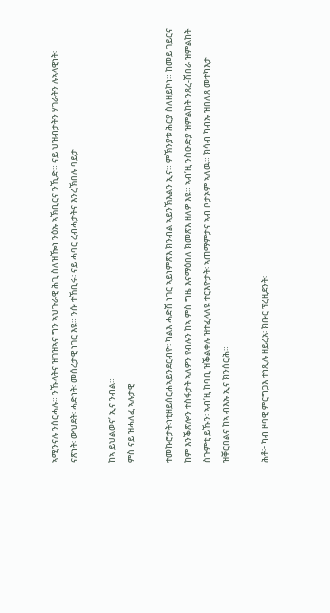ኣሚንናሉ ንሰርሓሉ። ንኹላትና ዝገዝኣና ግን ኣህጉራዊ ሕጊ ስለዝዀነ ንዕኡ ኣኽቢርና ንኺድ። ናይ ህዝብታትን ሃገራትን ሉኣላዊነት፡ ናጽነት፡ ውህደት፡ ሓድነት፡ መሰረታዊ ነገር እዩ። ንሱ ተኸቢሩ፡ ናይ ሓባር ረብሓታትና እንረኽበሉ ባይታ

ከኣ ይህልወና’ ኢና ንብል።
ምስ ናይ ዝሓለፈ ኣሉታዊ

ተመኩሮታት፡ነቲዘይሰርሐኣይንደርብዮ፡ ካልእ ሓድሽ ነገር ኣይነምጽእ ክንብል ኣይንኽእልን ኢና። ምኽንያቱ ሕርያ ስለዘይኮነ። ከመይ ገይርና ከም እንቕጽሎን ተስፋታት ኣለዎን የብሉን ከኣ ምስ ግዜ እናማዕበለ ክመጽእ ዘለዎ እዩ። ኣብ’ዚ ንስዑድያ ዝምልከት ንጸረ-ሽበራ ዝምልከት ስጉምቲ ይኹን፡ ኣብ’ዚ ከባቢ ዝቕልቀሉ ዝተፈላለዩ ተርእዮታት፡ ኣጠማምታና ኣብ ቦታኦም ኣለዉ። ክሳብ ካብኡ ዝበለጸ መተካእታ ዝቐርበልና ከኣ ብእኡ ኢና ክንሰርሕ።

ሕቶ፦ ካብ ዞባዊ ምርግጋእ ተነጺሉ ዘይረአ፡ ክቡር ፕረዚደንት፡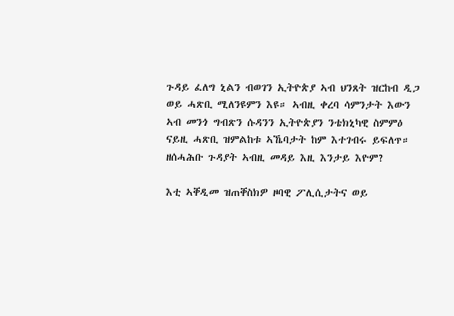ጉዳይ ፈለግ ኒልን ብወገን ኢትዮጵያ ኣብ ህንጸት ዝርከብ ዲጋ ወይ ሓጽቢ ሚለንዩምን እዩ። ኣብዚ ቀረባ ሳምንታት እውን ኣብ መንጎ ግብጽን ሱዳንን ኢትዮጵያን ንቴክኒካዊ ስምምዕ ናይዚ ሓጽቢ ዝምልከቱ ኣኼባታት ከም እተገብሩ ይፍለጥ። ዘሰሓሕቡ ጉዳያት ኣብዚ መዳይ እዚ እንታይ እዮም?

እቲ ኣቐዲመ ዝጠቐስክዎ ዞባዊ ፖሊሲታትና ወይ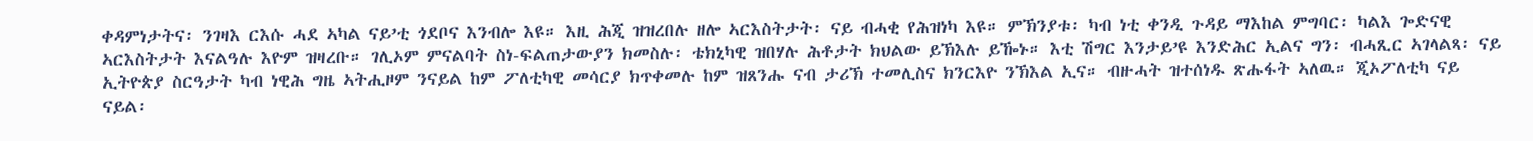ቀዳምነታትና፡ ንገዛእ ርእሱ ሓደ ኣካል ናይ’ቲ ጎደቦና እንብሎ እዩ። እዚ ሕጂ ዝዝረበሉ ዘሎ ኣርእስትታት፡ ናይ ብሓቂ የሕዝነካ እዩ። ምኽንያቱ፡ ካብ ነቲ ቀንዲ ጉዳይ ማእከል ምግባር፡ ካልእ ጐድናዊ ኣርእስትታት እናልዓሉ እዮም ዝዛረቡ። ገሊኦም ምናልባት ስነ-ፍልጠታውያን ክመስሉ፡ ቴክኒካዊ ዝበሃሉ ሕቶታት ክህልው ይኽእሉ ይዀኑ። እቲ ሽግር እንታይ’ዩ እንድሕር ኢልና ግን፡ ብሓጺር ኣገላልጻ፡ ናይ ኢትዮጵያ ስርዓታት ካብ ነዊሕ ግዜ ኣትሒዞም ንናይል ከም ፖለቲካዊ መሳርያ ክጥቀመሉ ከም ዝጸንሑ ናብ ታሪኽ ተመሊስና ክንርእዮ ንኽእል ኢና። ብዙሓት ዝተሰነዱ ጽሑፋት ኣለዉ። ጂኦፖለቲካ ናይ ናይል፡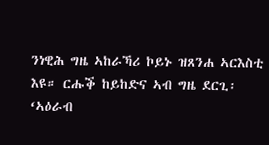ንነዊሕ ግዜ ኣከራኻሪ ኮይኑ ዝጸንሐ ኣርእስቲ እዩ። ርሑቕ ከይከድና ኣብ ግዜ ደርጊ፡ ‘ኣዕራብ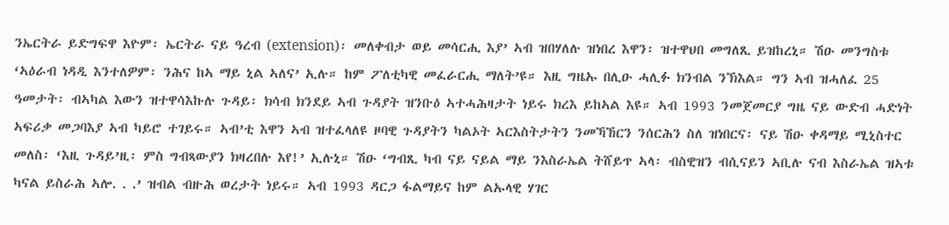ንኤርትራ ይድግፍዋ እዮም፡ ኤርትራ ናይ ዓረብ (extension)፡ መለቀብታ ወይ መሳርሒ እያ’ ኣብ ዝበሃለሉ ዝነበረ እዋን፡ ዝተዋህበ መግለጺ ይዝከረኒ። ሽዑ መንግስቱ ‘ኣዕራብ ነዳዲ እንተለዎም፡ ንሕና ከኣ ማይ ኒል ኣለና’ ኢሉ። ከም ፖለቲካዊ መፈራርሒ ማለት’ዩ። እዚ ግዜኡ በሊዑ ሓሊፉ ክንብል ንኽእል። ግን ኣብ ዝሓለፈ 25 ዓመታት፡ ብኣካል እውን ዝተዋሳእኩሉ ጉዳይ፡ ክሳብ ክንደይ ኣብ ጉዳያት ዝንቡዕ ኣተሓሕዛታት ነይሩ ክረእ ይከኣል እዩ። ኣብ 1993 ንመጀመርያ ግዜ ናይ ውድብ ሓድነት ኣፍሪቃ መጋባእያ ኣብ ካይሮ ተገይሩ። ኣብ’ቲ እዋን ኣብ ዝተፈላለዩ ዞባዊ ጉዳያትን ካልኦት ኣርእስትታትን ንመኻኸርን ንሰርሕን ስለ ዝነበርና፡ ናይ ሽዑ ቀዳማይ ሚኒስተር መለስ፡ ‘እዚ ጉዳይ’ዚ፡ ምስ ግብጻውያን ክዛረበሉ እየ!’ ኢሉኒ። ሽዑ ‘ግብጺ ካብ ናይ ናይል ማይ ንእስራኤል ትሸይጥ ኣላ፡ ብስዊዝን ብሲናይን ኣቢሉ ናብ እስራኤል ዝኣቱ ካናል ይስራሕ ኣሎ. . .’ ዝብል ብዙሕ ወረታት ነይሩ። ኣብ 1993 ዳርጋ ፋልማይና ከም ልኡላዊ ሃገር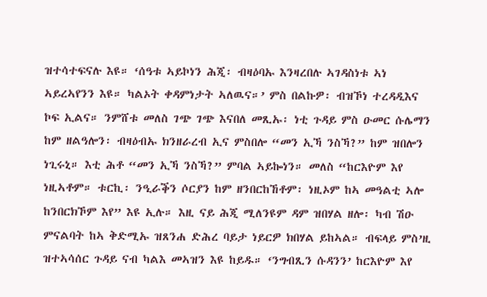ዝተሳተፍናሉ እዩ። ‘ሰዓቱ ኣይኮነን ሕጂ፡ ብዛዕባኡ እንዛረበሉ ኣገዳስነቱ ኣነ ኣይረኣየንን እዩ። ካልኦት ቀዳምነታት ኣለዉና።’ ምስ በልኩዎ፡ ብዝኾነ ተረዳዲእና ኮፍ ኢልና። ንምሸቱ መለስ ገጭ ገጭ እናበለ መጺኡ፡ ነቲ ጉዳይ ምስ ዑመር ሱሌማን ከም ዘልዓሎን፡ ብዛዕብኡ ክንዘራረብ ኢና ምስበሎ “መን ኢኻ ንስኻ?” ከም ዝበሎን ነጊሩኒ። እቲ ሕቶ “መን ኢኻ ንስኻ?” ምባል ኣይኰነን። መለስ “ከርእዮም እየ ነዚኣቶም። ቱርኪ፡ ንዒራቕን ሶርያን ከም ዘንበርከኸቶም፡ ነዚኦም ከኣ መዓልቲ ኣሎ ከንበርክኾም እየ” እዩ ኢሉ። እዚ ናይ ሕጂ ሚለንዩም ዳም ዝበሃል ዘሎ፡ ካብ ሽዑ ምናልባት ከኣ ቅድሚኡ ዝጸንሐ ድሕረ ባይታ ነይርዎ ክበሃል ይከኣል። ብፍላይ ምስ’ዚ ዝተኣሳሰር ጉዳይ ናብ ካልእ መኣዝን እዩ ከይዱ። ‘ንግብጺን ሱዳንን’ ከርእዮም እየ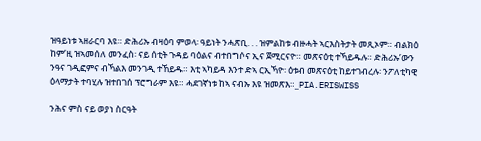ዝዓይነቱ ኣዘራርባ እዩ። ድሕሪኡ ብዛዕባ ምወላ፡ ዓይነት ንሓጽቢ. . . ዝምልከቱ ብዙሓት ኣርእስትታት መጺኦም። ብልክዕ ከም’ዚ ዝኣመሰለ መንፈስ፡ ናይ ሰቲት ጉዳይ ባዕልና ብተበግሶና ኢና ጀሚርናዮ። መጽናዕቲ ተኻይዱሉ። ድሕሪኡ’ውን ንዓና ገዲፎምና ብኻልእ መንገዲ ተኸይዱ። እቲ ኣካይዳ እንተ ድኣ ርኢኻዮ፡ ዕቱብ መጽናዕቲ ከይተገብረሉ፡ ንፖለቲካዊ ዕላማታት ተባሂሉ ዝተበገሰ ፕሮግራም እዩ። ሓደገኛነቱ ከኣ ናብኡ እዩ ዝመጽእ።_PIA.ERISWISS

ንሕና ምስ ናይ ወያነ ስርዓት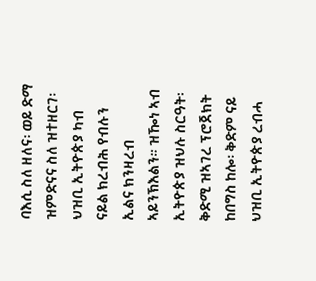ባእሲ ስለ ዘለና፡ ወይ ድማ ዝምድናና ስለ ዝተዘርገ፡ ህዝቢ ኢትዮጵያ ካብ ናይል ክረብሕ የብሉን ኢልና ክንዛረብ ኣይንኽእልን። ዝዀነ ኣብ ኢትዮጵያ ዝህሉ ስርዓት፡ ቅድሚ ዝኣገረ ፕሮጀክት ከበግስ ከሎ፡ ቅድም ናይ ህዝቢ ኢትዮጵያ ረብሓ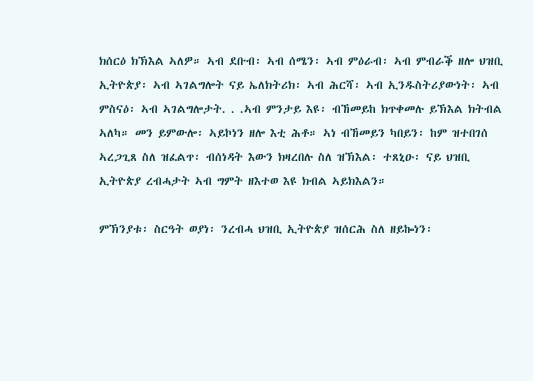ክሰርዕ ክኽእል ኣለዎ። ኣብ ደቡብ፡ ኣብ ሰሜን፡ ኣብ ምዕራብ፡ ኣብ ምብራቕ ዘሎ ህዝቢ ኢትዮጵያ፡ ኣብ ኣገልግሎት ናይ ኤለክትሪክ፡ ኣብ ሕርሻ፡ ኣብ ኢንዱስትሪያውነት፡ ኣብ ምስናዕ፡ ኣብ ኣገልግሎታት. . .ኣብ ምንታይ እዩ፡ ብኸመይከ ክጥቀመሉ ይኽእል ክትብል ኣለካ። መን ይምውሎ፡ ኣይኮነን ዘሎ እቲ ሕቶ። ኣነ ብኸመይን ካበይን፡ ከም ዝተበገሰ ኣረጋጊጸ ስለ ዝፈልጥ፡ ብሰነዳት እውን ክዛረበሉ ስለ ዝኽእል፡ ተጸኒዑ፡ ናይ ህዝቢ ኢትዮጵያ ረብሓታት ኣብ ግምት ዘእተወ እዩ ክብል ኣይክእልን።

ምኽንያቱ፡ ስርዓት ወያነ፡ ንረብሓ ህዝቢ ኢትዮጵያ ዝሰርሕ ስለ ዘይኰነን፡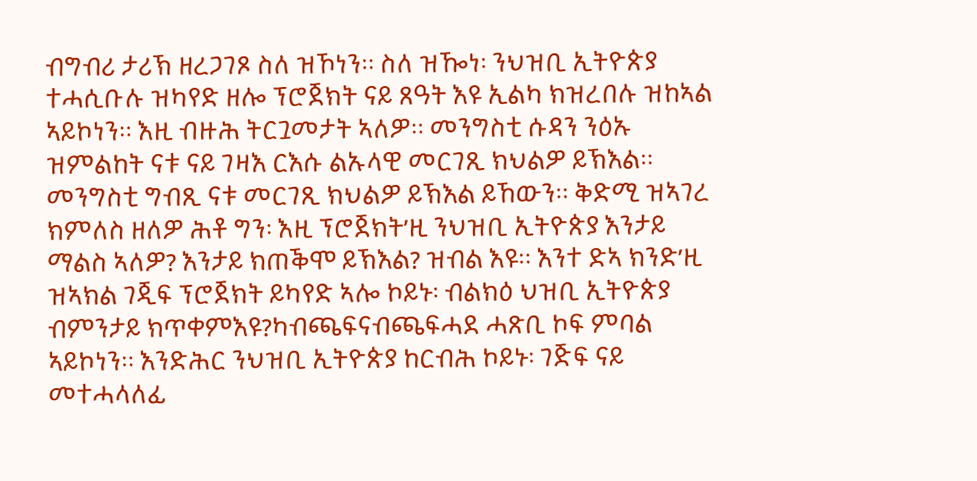ብግብሪ ታሪኽ ዘረጋገጾ ስለ ዝኾነን። ስለ ዝዀነ፡ ንህዝቢ ኢትዮጵያ ተሓሲቡሉ ዝካየድ ዘሎ ፕሮጀክት ናይ ጸዓት እዩ ኢልካ ክዝረበሉ ዝከኣል ኣይኮነን። እዚ ብዙሕ ትርጓመታት ኣለዎ። መንግስቲ ሱዳን ንዕኡ ዝምልከት ናቱ ናይ ገዛእ ርእሱ ልኡላዊ መርገጺ ክህልዎ ይኽእል። መንግስቲ ግብጺ ናቱ መርገጺ ክህልዎ ይኽእል ይኸውን። ቅድሚ ዝኣገረ ክምለስ ዘለዎ ሕቶ ግን፡ እዚ ፕሮጀክት’ዚ ንህዝቢ ኢትዮጵያ እንታይ ማልስ ኣለዎ? እንታይ ክጠቕሞ ይኽእል? ዝብል እዩ። እንተ ድኣ ክንድ’ዚ ዝኣክል ገጂፍ ፕሮጀክት ይካየድ ኣሎ ኮይኑ፡ ብልክዕ ህዝቢ ኢትዮጵያ ብምንታይ ክጥቀምእዩ?ካብጫፍናብጫፍሓደ ሓጽቢ ኮፍ ምባል ኣይኮነን። እንድሕር ንህዝቢ ኢትዮጵያ ከርብሕ ኮይኑ፡ ገጅፍ ናይ መተሓላለፊ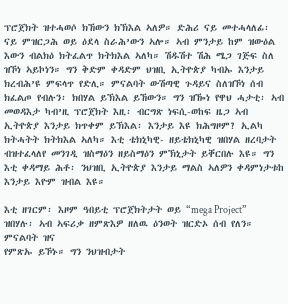ፕሮጀክት ዝተሓወሶ ክኸውን ክኽእል ኣለዎ። ድሕሪ ናይ መተሓላለፊ፡ ናይ ምዝርጋሕ ወይ ዕደላ ስራሕ’ውን ኣሎ። ኣብ ምንታይ ከም ዝውዕል እውን ብልክዕ ክትፈልጥ ክትክእል ኣለካ። ሽዱሽተ ሽሕ ሜጋ ገጅፍ ስለ ዝኾነ ኣይኮነን። ግን ቅድም ቀዳድም ህዝቢ ኢትዮጵያ ካብኡ እንታይ ክረብሕ’ዩ ምፍላጥ የድሊ። ምናልባት ውሽጣዊ ጉዳይና ስለዝኾነ ሰብ ክፈልጦ የብሉን፡ ክበሃል ይኽእል ይኸውን። ግን ዝዀነ የዋህ ሓታቲ፡ ኣብ መወዳእታ ካብ’ዚ ፕሮጀክት እዚ፡ ብርግጽ ነፍሲ-ወከፍ ዜጋ ኣብ ኢትዮጵያ እንታይ ክጥቀም ይኽእል፡ እንታይ እዩ ክሕግዞም? ኢልካ ክትሓትት ክትክእል ኣለካ። እቲ ቴክኒካዊ- ዘይቴክኒካዊ ዝበሃል ዘረባታት ብዝተፈላለየ መንገዲ ዝስማዕን ዘይስማዕን ምኽኒታት ይቐርበሉ እዩ። ግን እቲ ቀዳማይ ሕቶ፡ ንህዝቢ ኢትዮጵያ እንታይ ማልስ ኣለዎን ቀዳምነታቱከ እንታይ እዮም ዝብል እዩ።

እቲ ዘገርም፡ እዞም ዓበይቲ ፕሮጀክትታት ወይ “mega Project” ዝበሃሉ፡ ኣብ ኣፍሪቃ ዘምጽእዎ ዘለዉ ዕንወት ዝርድኦ ሰብ የለን። ምናልባት ዝና
የምጽኡ ይኾኑ። ግን ንህዝብታት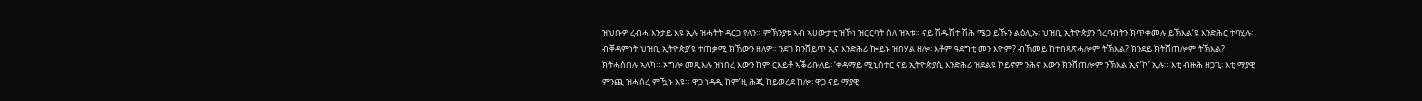ዝህቡዎ ረብሓ እንታይ እዩ ኢሉ ዝሓትት ዳርጋ የለን። ምኽንያቱ ኣብ ኣሀውታቲ ዝኾነ ዝርርባት ስለ ዝኣቱ። ናይ ሽዱሽተ ሽሕ ሜጋ ይኹን ልዕሊኡ፡ ህዝቢ ኢትዮጵያን ጎረባብትን ክጥቀመሉ ይኽእል’ዩ እንድሕር ተባሂሉ፡ ብቐዳምነት ህዝቢ ኢትዮጵያ’ዩ ተጠቃሚ ክኸውን ዘለዎ። ንደገ ክንሸይጥ ኢና እንድሕሪ ኰይኑ ዝበሃል ዘሎ፡ እቶም ዓደግቲ መን እዮም? ብኸመይ ከተበጻጽሓሎም ትኽእል? ክንደይ ክትሸጠሎም ትኽእል? ክትሓስበሉ ኣለካ። ኦግሎ መጺእሉ ዝነበረ እውን ከም ርእይቶ ኣቕሪቡለይ፡ ‘ቀዳማይ ሚኒስተር ናይ ኢትዮጵያሲ እንድሕሪ ዝደልዩ ኮይኖም ንሕና እውን ክንሸጠሎም ንኽእል ኢና’ኮ’ ኢሉ። እቲ ብዙሕ ዘጋጊ፡ እቲ ማያዊ ምንጪ ዝሓሰረ ምዃኑ እዩ። ዋጋ ነዳዲ ከም’ዚ ሕጂ ከይወረደ ከሎ፡ ዋጋ ናይ ማያዊ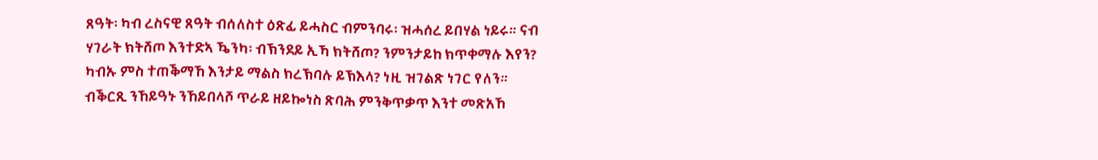ጸዓት፡ ካብ ረስናዊ ጸዓት ብሰለስተ ዕጽፊ ይሓስር ብምንባሩ፡ ዝሓሰረ ይበሃል ነይሩ። ናብ ሃገራት ክትሸጦ እንተድኣ ዄንካ፡ ብኽንደይ ኢኻ ክትሸጦ? ንምንታይከ ክጥቀማሉ እየን? ካብኡ ምስ ተጠቕማኸ እንታይ ማልስ ክረኽባሉ ይኽእላ? ነዚ ዝገልጽ ነገር የለን። ብቕርጺ ንኸይዓኑ ንኸይበላሾ ጥራይ ዘይኰነስ ጽባሕ ምንቅጥቃጥ እንተ መጽአኸ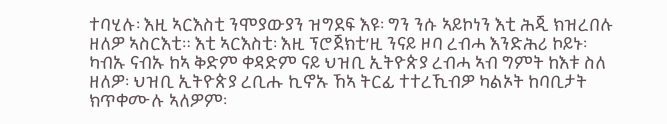ተባሂሉ፡ እዚ ኣርእስቲ ንሞያውያን ዝግደፍ እዩ፡ ግን ንሱ ኣይኮነን እቲ ሕጂ ክዝረበሉ ዘለዎ ኣስርእቲ። እቲ ኣርእስቲ፡ እዚ ፕሮጀክቲ’ዚ ንናይ ዞባ ረብሓ እንድሕሪ ኮይኑ፡ ካብኡ ናብኡ ከኣ ቅድም ቀዳድም ናይ ህዝቢ ኢትዮጵያ ረብሓ ኣብ ግምት ከእቱ ስለ ዘለዎ፡ ህዝቢ ኢትዮጵያ ረቢሑ ኪኖኡ ኸኣ ትርፊ ተተረኺብዎ ካልኦት ከባቢታት ክጥቀሙሉ ኣለዎም፡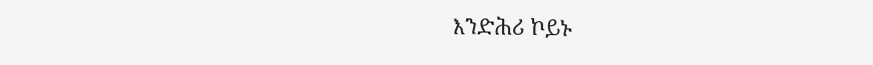እንድሕሪ ኮይኑ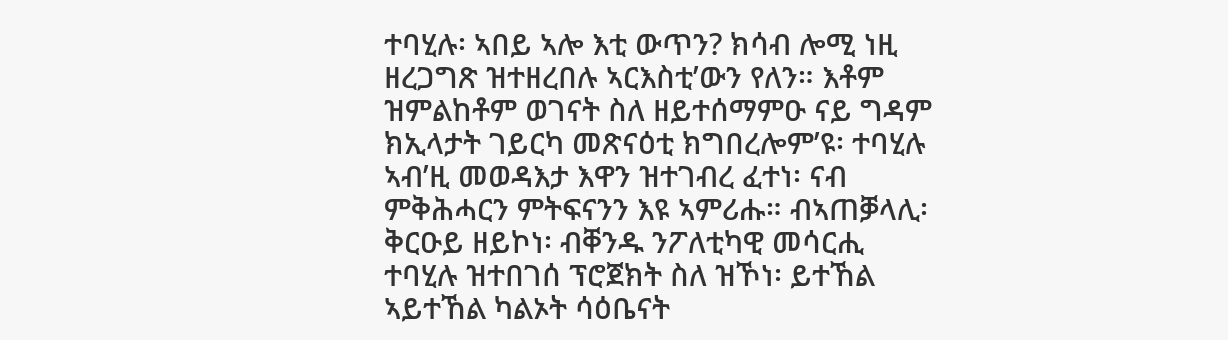ተባሂሉ፡ ኣበይ ኣሎ እቲ ውጥን? ክሳብ ሎሚ ነዚ ዘረጋግጽ ዝተዘረበሉ ኣርእስቲ’ውን የለን። እቶም ዝምልከቶም ወገናት ስለ ዘይተሰማምዑ ናይ ግዳም ክኢላታት ገይርካ መጽናዕቲ ክግበረሎም’ዩ፡ ተባሂሉ ኣብ’ዚ መወዳእታ እዋን ዝተገብረ ፈተነ፡ ናብ ምቅሕሓርን ምትፍናንን እዩ ኣምሪሑ። ብኣጠቓላሊ፡ ቅርዑይ ዘይኮነ፡ ብቐንዱ ንፖለቲካዊ መሳርሒ ተባሂሉ ዝተበገሰ ፕሮጀክት ስለ ዝኾነ፡ ይተኸል ኣይተኸል ካልኦት ሳዕቤናት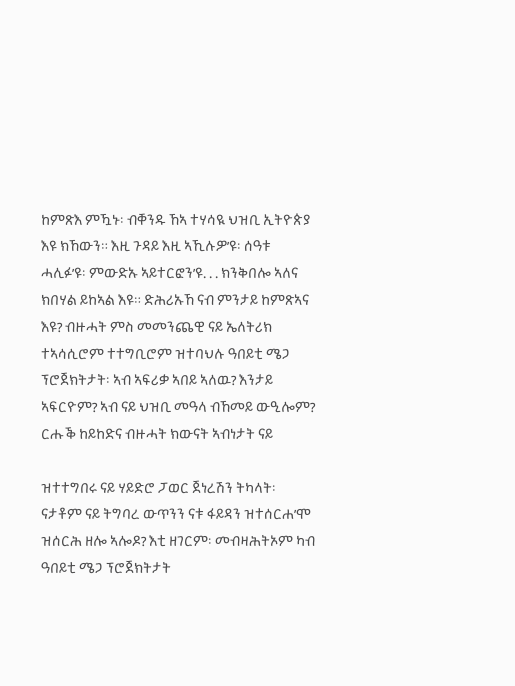ከምጽእ ምዃኑ፡ ብቐንዱ ኸኣ ተሃሳዪ ህዝቢ ኢትዮጵያ እዩ ክኸውን። እዚ ጉዳይ እዚ ኣኺሉዎ’ዩ፡ ሰዓቱ ሓሊፉ’ዩ፡ ምውድኡ ኣይተርፎን’ዩ. . . ክንቅበሎ ኣለና ክበሃል ይከኣል እዩ። ድሕሪኡኸ ናብ ምንታይ ከምጽኣና እዩ? ብዙሓት ምስ መመንጨዊ ናይ ኤለትሪክ ተኣሳሲሮም ተተግቢሮም ዝተባህሉ ዓበይቲ ሜጋ ፕሮጀክትታት፡ ኣብ ኣፍሪቃ ኣበይ ኣለዉ? እንታይ ኣፍርዮም? ኣብ ናይ ህዝቢ መዓላ ብኸመይ ውዒሎም? ርሑቕ ከይከድና ብዙሓት ክውናት ኣብነታት ናይ

ዝተተግበሩ ናይ ሃይድሮ ፓወር ጀነረሽን ትካላት፡ ናታቶም ናይ ትግባረ ውጥንን ናቱ ፋይዳን ዝተሰርሐ’ሞ ዝሰርሕ ዘሎ ኣሎዶ? እቲ ዘገርም፡ መብዛሕትኦም ካብ ዓበይቲ ሜጋ ፕሮጀክትታት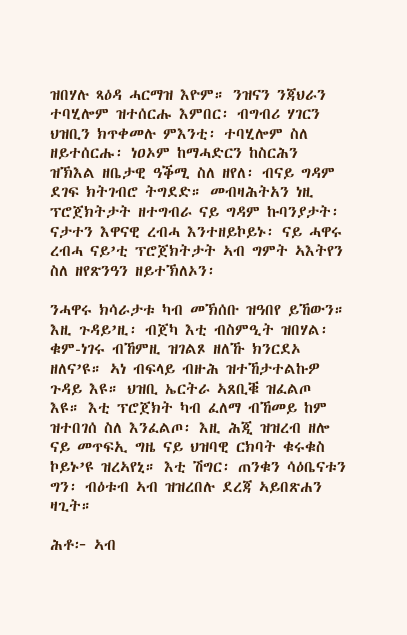ዝበሃሉ ጻዕዳ ሓርማዝ እዮም። ንዝናን ንጃህራን ተባሂሎም ዝተሰርሑ እምበር፡ ብግብሪ ሃገርን ህዝቢን ክጥቀመሉ ምእንቲ፡ ተባሂሎም ስለ ዘይተሰርሑ፡ ነዐኦም ከማሓድርን ከስርሕን ዝኽእል ዘቤታዊ ዓቕሚ ስለ ዘየለ፡ ብናይ ግዳም ደገፍ ክትገብሮ ትግደድ። መብዛሕትአን ነዚ ፕሮጀክትታት ዘተግብራ ናይ ግዳም ኩባንያታት፡ ናታተን እዋናዊ ረብሓ እንተዘይኮይኑ፡ ናይ ሓዋሩ ረብሓ ናይ’ቲ ፕሮጀክትታት ኣብ ግምት ኣእትየን ስለ ዘየጽንዓን ዘይተኽለኦን፡

ንሓዋሩ ክሳራታቱ ካብ መኽሰቡ ዝዓበየ ይኸውን። እዚ ጉዳይ’ዚ፡ ብጀካ እቲ ብስምዒት ዝበሃል፡ ቁም-ነገሩ ብኸምዚ ዝገልጾ ዘለኹ ክንርደኦ ዘለና’ዩ። ኣነ ብፍላይ ብዙሕ ዝተኸታተልኩዎ ጉዳይ እዩ። ህዝቢ ኤርትራ ኣጸቢቑ ዝፈልጦ እዩ። እቲ ፕሮጀክት ካብ ፈለማ ብኸመይ ከም ዝተበገሰ ስለ እንፈልጦ፡ እዚ ሕጂ ዝዝረብ ዘሎ ናይ መጥፍኢ ግዜ ናይ ህዝባዊ ርክባት ቁሩቁስ ኮይኑ’ዩ ዝረኣየኒ። እቲ ሽግር፡ ጠንቁን ሳዕቤናቱን ግን፡ ብዕቱብ ኣብ ዝዝረበሉ ደረጃ ኣይበጽሐን ዛጊት።

ሕቶ፦ ኣብ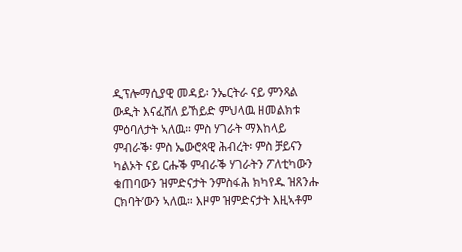ዲፕሎማሲያዊ መዳይ፡ ንኤርትራ ናይ ምንጻል ውዲት እናፈሸለ ይኸይድ ምህላዉ ዘመልክቱ ምዕባለታት ኣለዉ። ምስ ሃገራት ማእከላይ ምብራቕ፡ ምስ ኤውሮጳዊ ሕብረት፡ ምስ ቻይናን ካልኦት ናይ ርሑቕ ምብራቕ ሃገራትን ፖለቲካውን ቁጠባውን ዝምድናታት ንምስፋሕ ክካየዱ ዝጸንሑ ርክባት’ውን ኣለዉ። እዞም ዝምድናታት እዚኣቶም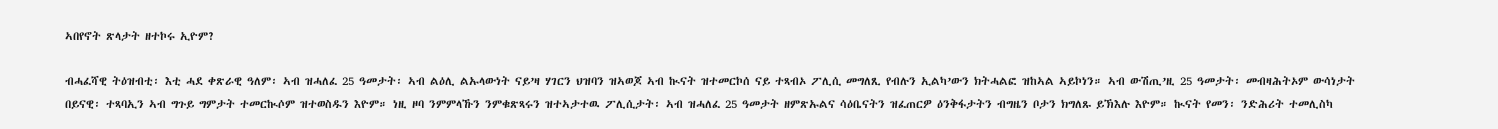ኣበየኖት ጽላታት ዘተኮሩ ኢዮም?

ብሓፈሻዊ ትዕዝብቲ፡ እቲ ሓደ ቀጽራዊ ዓለም፡ ኣብ ዝሓለፈ 25 ዓመታት፡ ኣብ ልዕሊ ልኡላውነት ናይ’ዛ ሃገርን ህዝባን ዝኣወጆ ኣብ ኲናት ዝተመርኮሰ ናይ ተጻብኦ ፖሊሲ መግለጺ የብሉን ኢልካ’ውን ክትሓልፎ ዝከኣል ኣይኮነን። ኣብ ውሽጢ’ዚ 25 ዓመታት፡ መብዛሕትኦም ውሳነታት በይናዊ፡ ተጻባኢን ኣብ ግጉይ ግምታት ተመርኲሶም ዝተወስዱን እዮም። ነዚ ዞባ ንምምላኹን ንምቁጽጻሩን ዝተኣታተዉ ፖሊሲታት፡ ኣብ ዝሓለፈ 25 ዓመታት ዘምጽኡልና ሳዕቤናትን ዝፈጠርዎ ዕንቅፋታትን ብግዜን ቦታን ክግለጹ ይኽእሉ እዮም። ኲናት የመን፡ ንድሕሪት ተመሊስካ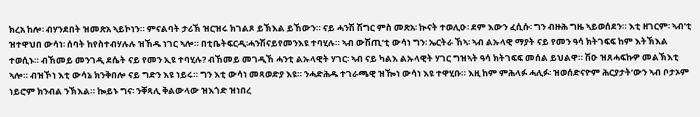ክረአ ከሎ፡ ብሃንደበት ዝመጽአ ኣይኮነን። ምናልባት ታሪኽ ዝርዝሩ ክገልጾ ይኽእል ይኸውን። ናይ ሓንሽ ሽግር ምስ መጽአ፡ ኲናት ተወሊዑ፡ ደም እውን ፈሲሱ፡ ግን ብዙሕ ግዜ ኣይወሰደን። እቲ ዘገርም፡ ኣብ’ቲ ዝተዋህበ ውሳነ፡ ሰባት ከየስተብሃሉሉ ዝኸዱ ነገር ኣሎ። በቲቤትፍርዲ፡ሓንሽናይየመንእዩ ተባሂሉ። ኣብ ውሽጢ’ቲ ውሳነ ግን፡ ኤርትራ ኸኣ፡ ኣብ ልኡላዊ ማያት ናይ የመን ዓሳ ክትገፍፍ ከም እትኽእል ተወሲኑ። ብኸመይ መንገዲ ደሴት ናይ የመን ኢዩ ተባሂሉ? ብኸመይ መገዲኸ ሓንቲ ልኡላዊት ሃገር፡ ኣብ ናይ ካልእ ልኡላዊት ሃገር ግዝኣት ዓሳ ክትገፍፍ መሰል ይህልዋ። ሽዑ ዝጸሓፍኩዎ መልኽእቲ ኣሎ። ብዝኾነ እቲ ውሳኔ ክንቅበሎ ናይ ግድን እዩ ነይሩ። ግን እቲ ውሳነ መጻወድያ እዩ። ንሓድሕዱ ተገራጫዊ ዝዀነ ውሳነ እዩ ተዋሂቡ። እዚ ከም ምሕላፉ ሓሊፉ፡ ዝወሰድናዮም ሕርያታት’ውን ኣብ ቦታኦም ነይሮም ክንብል ንኽእል። ኰይኑ ግና፡ ንቐጻሊ ቅልውላው ዝእጎድ ዝነበረ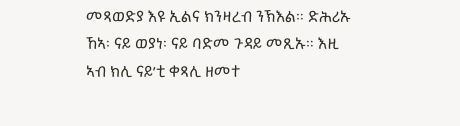መጻወድያ እዩ ኢልና ክንዛረብ ንኽእል። ድሕሪኡ ኸኣ፡ ናይ ወያነ፡ ናይ ባድመ ጉዳይ መጺኡ። እዚ ኣብ ክሊ ናይ’ቲ ቀጻሊ ዘመተ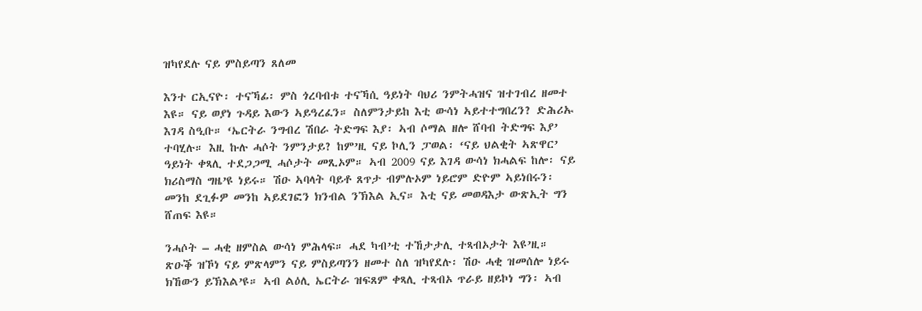ዝካየደሉ ናይ ምስይጣን ጸለመ

እንተ ርኢናዮ፡ ተናኻፊ፡ ምስ ጎረባብቱ ተናኻሲ ዓይነት ባህሪ ንምትሓዝና ዝተገብረ ዘመተ እዩ። ናይ ወያነ ጉዳይ እውን ኣይዓረፈን። ስለምንታይከ እቲ ውሳነ ኣይተተግበረን? ድሕሪኡ እገዳ ስዒቡ። ‘ኤርትራ ንግብረ ሽበራ ትድግፍ እያ፡ ኣብ ሶማል ዘሎ ሸባብ ትድግፍ እያ’ ተባሂሉ። እዚ ኩሉ ሓሶት ንምንታይ? ከም’ዚ ናይ ኮሊን ፓወል፡ ‘ናይ ህልቂት ኣጽዋር’ ዓይነት ቀጻሊ ተደጋጋሚ ሓሶታት መጺኦም። ኣብ 2009 ናይ እገዳ ውሳነ ክሓልፍ ከሎ፡ ናይ ክሪስማስ ግዜ’ዩ ነይሩ። ሽዑ ኣባላት ባይቶ ጸጥታ ብምሉኦም ነይሮም ድዮም ኣይነበሩን፡ መንከ ደጊፉዎ መንከ ኣይደገፎን ክንብል ንኽእል ኢና። እቲ ናይ መወዳእታ ውጽኢት ግን ሸጠፍ እዩ።

ንሓሶት – ሓቂ ዘምስል ውሳነ ምሕላፍ። ሓደ ካብ’ቲ ተኸታታሊ ተጻብኦታት እዩ’ዚ። ጽዑቕ ዝኾነ ናይ ምጽላምን ናይ ምስይጣንን ዘመተ ስለ ዝካየደሉ፡ ሽዑ ሓቂ ዝመሰሎ ነይሩ ክኸውን ይኽእል’ዩ። ኣብ ልዕሊ ኤርትራ ዝፍጸም ቀጻሊ ተጻብኦ ጥራይ ዘይኮነ ግን፡ ኣብ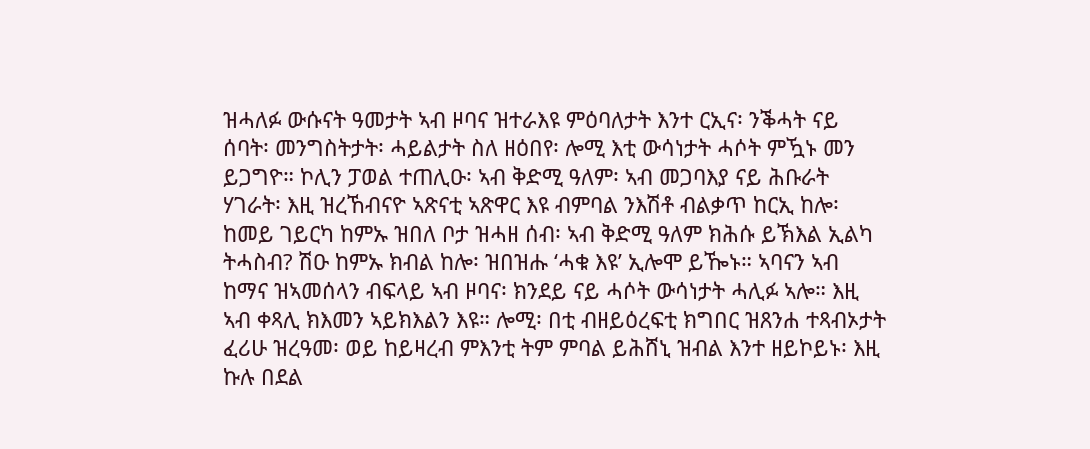ዝሓለፉ ውሱናት ዓመታት ኣብ ዞባና ዝተራእዩ ምዕባለታት እንተ ርኢና፡ ንቕሓት ናይ ሰባት፡ መንግስትታት፡ ሓይልታት ስለ ዘዕበየ፡ ሎሚ እቲ ውሳነታት ሓሶት ምዃኑ መን ይጋግዮ። ኮሊን ፓወል ተጠሊዑ፡ ኣብ ቅድሚ ዓለም፡ ኣብ መጋባእያ ናይ ሕቡራት ሃገራት፡ እዚ ዝረኸብናዮ ኣጽናቲ ኣጽዋር እዩ ብምባል ንእሽቶ ብልቃጥ ከርኢ ከሎ፡ ከመይ ገይርካ ከምኡ ዝበለ ቦታ ዝሓዘ ሰብ፡ ኣብ ቅድሚ ዓለም ክሕሱ ይኽእል ኢልካ ትሓስብ? ሽዑ ከምኡ ክብል ከሎ፡ ዝበዝሑ ‘ሓቁ እዩ’ ኢሎሞ ይዀኑ። ኣባናን ኣብ ከማና ዝኣመሰላን ብፍላይ ኣብ ዞባና፡ ክንደይ ናይ ሓሶት ውሳነታት ሓሊፉ ኣሎ። እዚ ኣብ ቀጻሊ ክእመን ኣይክእልን እዩ። ሎሚ፡ በቲ ብዘይዕረፍቲ ክግበር ዝጸንሐ ተጻብኦታት ፈሪሁ ዝረዓመ፡ ወይ ከይዛረብ ምእንቲ ትም ምባል ይሕሸኒ ዝብል እንተ ዘይኮይኑ፡ እዚ ኩሉ በደል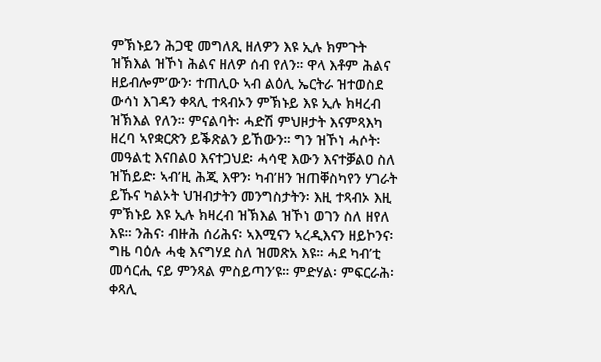ምኽኑይን ሕጋዊ መግለጺ ዘለዎን እዩ ኢሉ ክምጉት ዝኽእል ዝኾነ ሕልና ዘለዎ ሰብ የለን። ዋላ እቶም ሕልና ዘይብሎም’ውን፡ ተጠሊዑ ኣብ ልዕሊ ኤርትራ ዝተወስደ ውሳነ እገዳን ቀጻሊ ተጻብኦን ምኽኑይ እዩ ኢሉ ክዛረብ ዝኽእል የለን። ምናልባት፡ ሓድሽ ምህዞታት እናምጻእካ ዘረባ ኣየቋርጽን ይቕጽልን ይኸውን። ግን ዝኾነ ሓሶት፡ መዓልቲ እናበልዐ እናተጋህደ፡ ሓሳዊ እውን እናተቓልዐ ስለ ዝኸይድ፡ ኣብ’ዚ ሕጂ እዋን፡ ካብ’ዘን ዝጠቐስካየን ሃገራት ይኹና ካልኦት ህዝብታትን መንግስታትን፡ እዚ ተጻብኦ እዚ ምኽኑይ እዩ ኢሉ ክዛረብ ዝኽእል ዝኾነ ወገን ስለ ዘየለ እዩ። ንሕና፡ ብዙሕ ሰሪሕና፡ ኣእሚናን ኣረዲእናን ዘይኮንና፡ ግዜ ባዕሉ ሓቂ እናግሃደ ስለ ዝመጽአ እዩ። ሓደ ካብ’ቲ መሳርሒ ናይ ምንጻል ምስይጣን’ዩ። ምድሃል፡ ምፍርራሕ፡ ቀጻሊ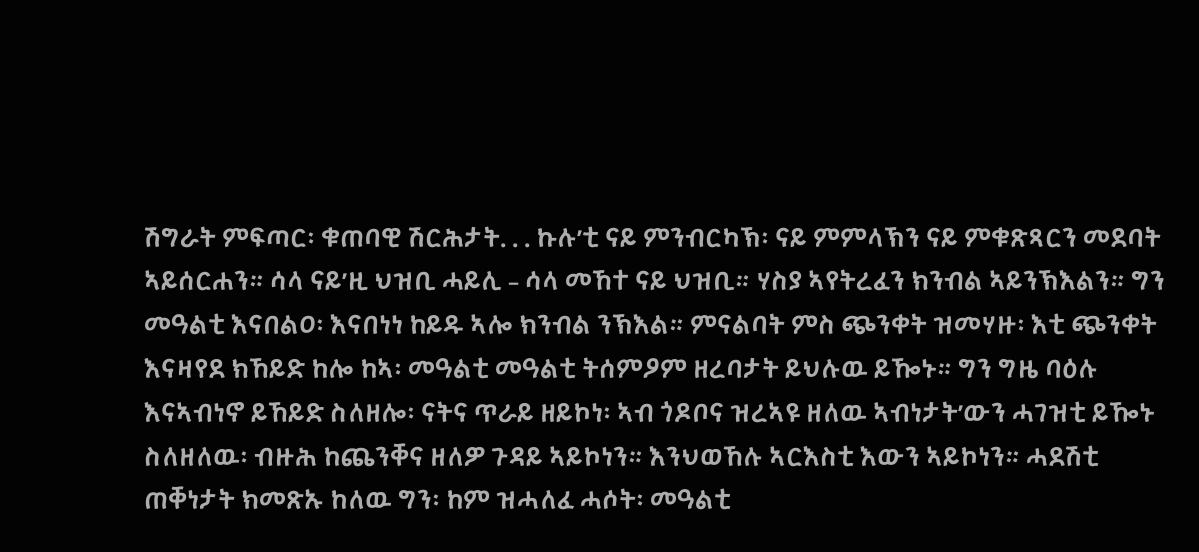ሽግራት ምፍጣር፡ ቁጠባዊ ሽርሕታት. . . ኩሉ’ቲ ናይ ምንብርካኽ፡ ናይ ምምላኽን ናይ ምቁጽጻርን መደባት ኣይሰርሐን። ሳላ ናይ’ዚ ህዝቢ ሓይሊ – ሳላ መኸተ ናይ ህዝቢ። ሃስያ ኣየትረፈን ክንብል ኣይንኽእልን። ግን መዓልቲ እናበልዐ፡ እናበነነ ከይዱ ኣሎ ክንብል ንኽእል። ምናልባት ምስ ጭንቀት ዝመሃዙ፡ እቲ ጭንቀት እናዛየደ ክኸይድ ከሎ ከኣ፡ መዓልቲ መዓልቲ ትሰምዖም ዘረባታት ይህሉዉ ይዀኑ። ግን ግዜ ባዕሉ እናኣብነኖ ይኸይድ ስለዘሎ፡ ናትና ጥራይ ዘይኮነ፡ ኣብ ጎዶቦና ዝረኣዩ ዘለዉ ኣብነታት’ውን ሓገዝቲ ይዀኑ ስለዘለዉ፡ ብዙሕ ከጨንቐና ዘለዎ ጉዳይ ኣይኮነን። እንህወኸሉ ኣርእስቲ እውን ኣይኮነን። ሓደሽቲ ጠቐነታት ክመጽኡ ከለዉ ግን፡ ከም ዝሓለፈ ሓሶት፡ መዓልቲ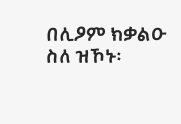በሊዖም ክቃልዑ ስለ ዝኾኑ፡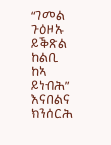“ገመል ጉዕዞኡ ይቕጽል ከልቢ ከኣ ይነብሕ” እናበልና ክንሰርሕ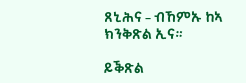ጸኒሕና – ብኸምኡ ከኣ ክንቅጽል ኢና።

ይቕጽል